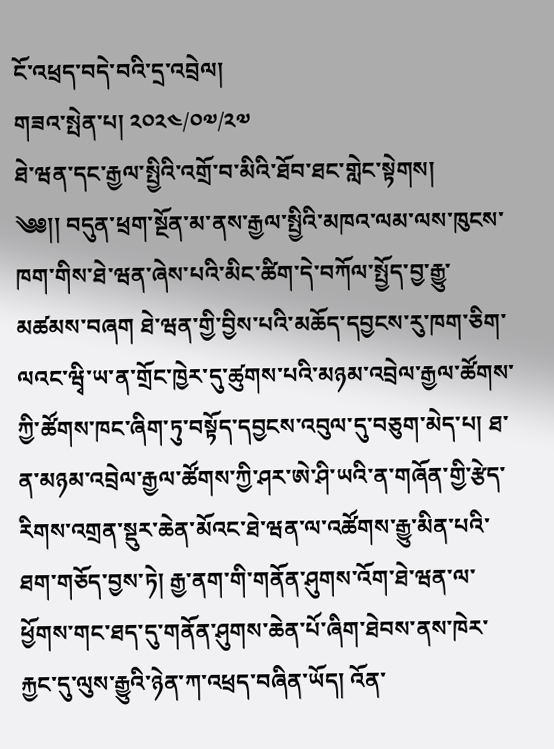ངོ་འཕྲད་བདེ་བའི་དྲ་འབྲེལ།
གཟའ་སྤེན་པ། ༢༠༢༤/༠༧/༢༧
ཐེ་ཝན་དང་རྒྱལ་སྤྱིའི་འགྲོ་བ་མིའི་ཐོབ་ཐང་གླེང་སྟེགས།
༄༅།། བདུན་ཕྲག་སྔོན་མ་ནས་རྒྱལ་སྤྱིའི་མཁའ་ལམ་ལས་ཁུངས་ཁག་གིས་ཐེ་ཝན་ཞེས་པའི་མིང་ཚིག་དེ་བཀོལ་སྤྱོད་བྱ་རྒྱུ་མཚམས་བཞག ཐེ་ཝན་གྱི་བྱིས་པའི་མཆོད་དབྱངས་རུ་ཁག་ཅིག་ལའང་ཝྭི་ཡ་ན་གྲོང་ཁྱེར་དུ་ཚུགས་པའི་མཉམ་འབྲེལ་རྒྱལ་ཚོགས་ཀྱི་ཚོགས་ཁང་ཞིག་ཏུ་བསྟོད་དབྱངས་འབུལ་དུ་བཅུག་མེད་པ། ཐ་ན་མཉམ་འབྲེལ་རྒྱལ་ཚོགས་ཀྱི་ཤར་ཨེ་ཤི་ཡའི་ན་གཞོན་གྱི་རྩེད་རིགས་འགྲན་སྡུར་ཆེན་མོའང་ཐེ་ཝན་ལ་འཚོགས་རྒྱུ་མིན་པའི་ཐག་གཅོད་བྱས་ཏེ། རྒྱ་ནག་གི་གནོན་ཤུགས་འོག་ཐེ་ཝན་ལ་ཕྱོགས་གང་ཐད་དུ་གནོན་ཤུགས་ཆེན་པོ་ཞིག་ཐེབས་ནས་ཁེར་རྐྱང་དུ་ལུས་རྒྱུའི་ཉེན་ཀ་འཕྲད་བཞིན་ཡོད། འོན་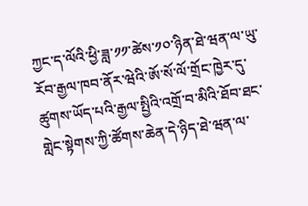ཀྱང་ད་ལོའི་ཕྱི་ཟླ་༡༡་ཚེས་༡༠་ཉིན་ཐེ་ཝན་ལ་ཡུ་རོབ་རྒྱལ་ཁབ་ནོར་ཝེའི་ཨོ་སོ་ལོ་གྲོང་ཁྱེར་དུ་ཚུགས་ཡོད་པའི་རྒྱལ་སྤྱིའི་འགྲོ་བ་མིའི་ཐོབ་ཐང་གླེང་སྟེགས་ཀྱི་ཚོགས་ཆེན་དེ་ཉིད་ཐེ་ཝན་ལ་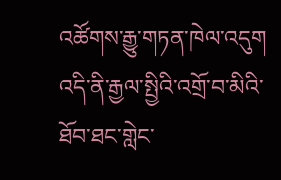འཚོགས་རྒྱུ་གཏན་ཁེལ་འདུག འདི་ནི་རྒྱལ་སྤྱིའི་འགྲོ་བ་མིའི་ཐོབ་ཐང་གླེང་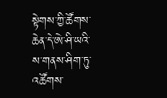སྟེགས་ཀྱི་ཚོགས་ཆེན་དེ་ཨེ་ཤི་ཡའི་ས་གནས་ཤིག་ཏུ་འཚོགས་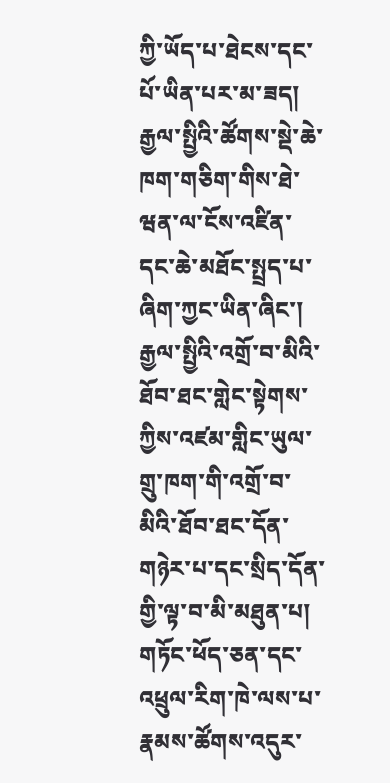ཀྱི་ཡོད་པ་ཐེངས་དང་པོ་ཡིན་པར་མ་ཟད། རྒྱལ་སྤྱིའི་ཚོགས་སྡེ་ཆེ་ཁག་གཅིག་གིས་ཐེ་ཝན་ལ་ངོས་འཛིན་དང་ཆེ་མཐོང་སྤྲད་པ་ཞིག་ཀྱང་ཡིན་ཞིང་། རྒྱལ་སྤྱིའི་འགྲོ་བ་མིའི་ཐོབ་ཐང་གླེང་སྟེགས་ཀྱིས་འཛམ་གླིང་ཡུལ་གྲུ་ཁག་གི་འགྲོ་བ་མིའི་ཐོབ་ཐང་དོན་གཉེར་པ་དང་སྲིད་དོན་གྱི་ལྟ་བ་མི་མཐུན་པ། གཏོང་ཕོད་ཅན་དང་འཕྲུལ་རིག་ཁེ་ལས་པ་རྣམས་ཚོགས་འདུར་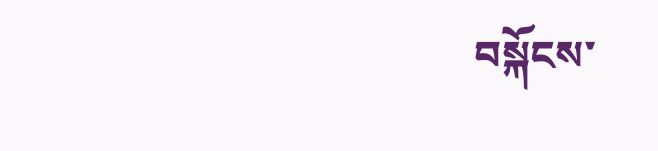བསྐོངས་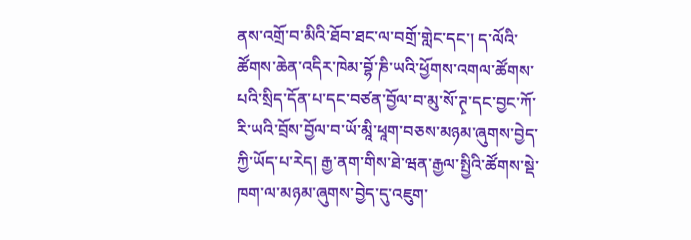ནས་འགྲོ་བ་མིའི་ཐོབ་ཐང་ལ་བགྲོ་གླེང་དང་། ད་ལོའི་ཚོགས་ཆེན་འདིར་ཁེམ་བྷོ་ཎི་ཡའི་ཕྱོགས་འགལ་ཚོགས་པའི་སྲིད་དོན་པ་དང་བཙན་བྱོལ་བ་མུ་སོ་ཊྭ་དང་བྱང་ཀོ་རི་ཡའི་བྲོས་བྱོལ་བ་ཡོ་མཱི་ཕཱག་བཅས་མཉམ་ཞུགས་བྱེད་ཀྱི་ཡོད་པ་རེད། རྒྱ་ནག་གིས་ཐེ་ཝན་རྒྱལ་སྤྱིའི་ཚོགས་སྡེ་ཁག་ལ་མཉམ་ཞུགས་བྱེད་དུ་འཇུག་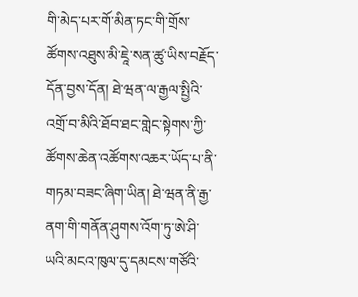གི་མེད་པར་གོ་མིན་ཏང་གི་གྲོས་ཚོགས་འཐུས་མི་ཇཱེ་སན་ཚུ་ཡིས་བརྗོད་དོན་བྱས་དོན། ཐེ་ཝན་ལ་རྒྱལ་སྤྱིའི་འགྲོ་བ་མིའི་ཐོབ་ཐང་གླེང་སྟེགས་ཀྱི་ཚོགས་ཆེན་འཚོགས་འཆར་ཡོད་པ་ནི་གཏམ་བཟང་ཞིག་ཡིན། ཐེ་ཝན་ནི་རྒྱ་ནག་གི་གནོན་ཤུགས་འོག་ཏུ་ཨེ་ཤི་ཡའི་མངའ་ཁུལ་དུ་དམངས་གཙོའི་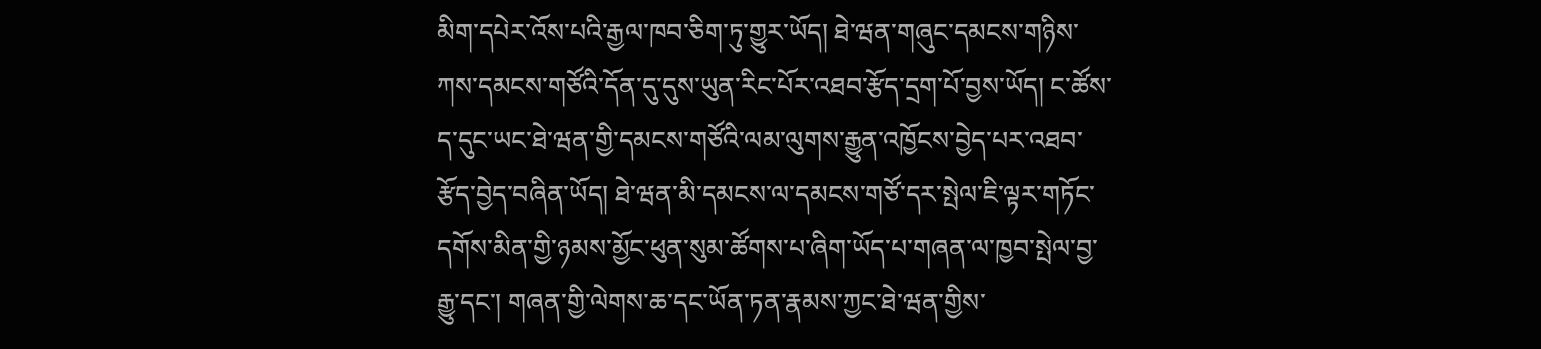མིག་དཔེར་འོས་པའི་རྒྱལ་ཁབ་ཅིག་ཏུ་གྱུར་ཡོད། ཐེ་ཝན་གཞུང་དམངས་གཉིས་ཀས་དམངས་གཙོའི་དོན་དུ་དུས་ཡུན་རིང་པོར་འཐབ་རྩོད་དྲག་པོ་བྱས་ཡོད། ང་ཚོས་ད་དུང་ཡང་ཐེ་ཝན་གྱི་དམངས་གཙོའི་ལམ་ལུགས་རྒྱུན་འཁྱོངས་བྱེད་པར་འཐབ་རྩོད་བྱེད་བཞིན་ཡོད། ཐེ་ཝན་མི་དམངས་ལ་དམངས་གཙོ་དར་སྤེལ་ཇི་ལྟར་གཏོང་དགོས་མིན་གྱི་ཉམས་མྱོང་ཕུན་སུམ་ཚོགས་པ་ཞིག་ཡོད་པ་གཞན་ལ་ཁྱབ་སྤེལ་བྱ་རྒྱུ་དང་། གཞན་གྱི་ལེགས་ཆ་དང་ཡོན་ཏན་རྣམས་ཀྱང་ཐེ་ཝན་གྱིས་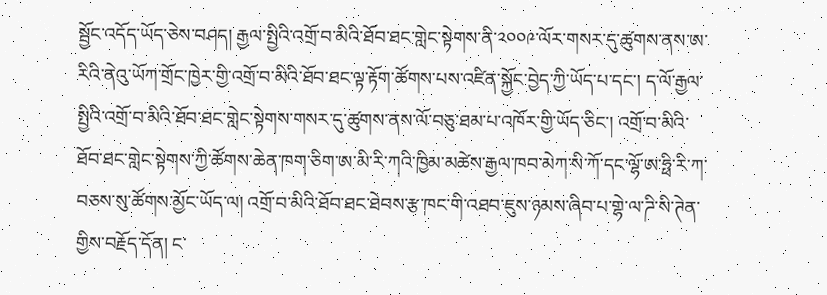སྦྱོང་འདོད་ཡོད་ཅེས་བཤད། རྒྱལ་སྤྱིའི་འགྲོ་བ་མིའི་ཐོབ་ཐང་གླེང་སྟེགས་ནི་༢༠༠༩་ལོར་གསར་དུ་ཚུགས་ནས་ཨ་རིའི་ནེའུ་ཡོཀ་གྲོང་ཁྱེར་གྱི་འགྲོ་བ་མིའི་ཐོབ་ཐང་ལྟ་རྟོག་ཚོགས་པས་འཛིན་སྐྱོང་བྱེད་ཀྱི་ཡོད་པ་དང་། ད་ལོ་རྒྱལ་སྤྱིའི་འགྲོ་བ་མིའི་ཐོབ་ཐང་གླེང་སྟེགས་གསར་དུ་ཚུགས་ནས་ལོ་བཅུ་ཐམ་པ་འཁོར་གྱི་ཡོད་ཅིང་། འགྲོ་བ་མིའི་ཐོབ་ཐང་གླེང་སྟེགས་ཀྱི་ཚོགས་ཆེན་ཁག་ཅིག་ཨ་མི་རི་ཀའི་ཁྱིམ་མཚེས་རྒྱལ་ཁབ་མེཀ་སི་ཀོ་དང་ལྷོ་ཨ་ཧྥི་རི་ཀ་བཅས་སུ་ཚོགས་མྱོང་ཡོད་ལ། འགྲོ་བ་མིའི་ཐོབ་ཐང་ཐེབས་རྩ་ཁང་གི་འཐབ་ཇུས་ཉམས་ཞིབ་པ་གྷེ་ལ་ཌི་སི་ཊེན་གྱིས་བརྗོད་དོན། ང་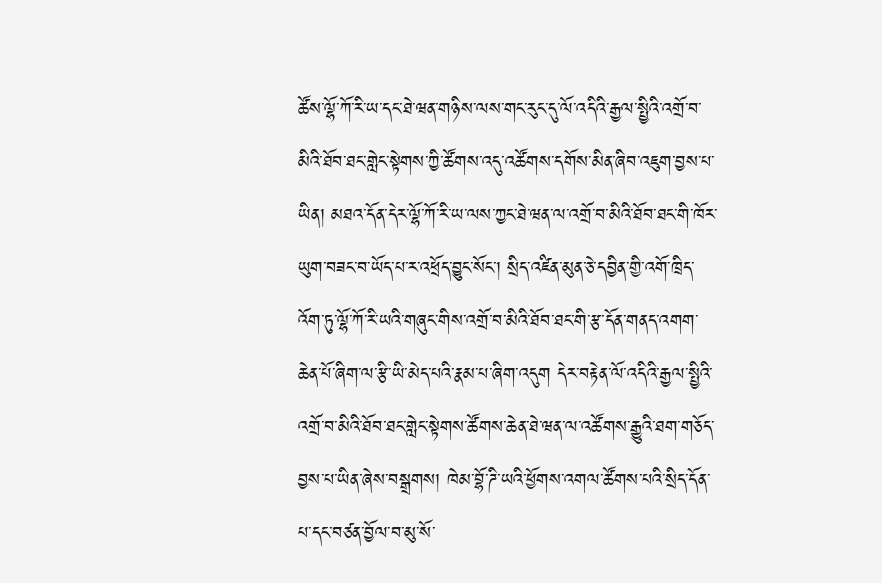ཚོས་ལྷོ་ཀོ་རི་ཡ་དང་ཐེ་ཝན་གཉིས་ལས་གང་རུང་དུ་ལོ་འདིའི་རྒྱལ་སྤྱིའི་འགྲོ་བ་མིའི་ཐོབ་ཐང་གླེང་སྟེགས་ཀྱི་ཚོགས་འདུ་འཚོགས་དགོས་མིན་ཞིབ་འཇུག་བྱས་པ་ཡིན། མཐའ་དོན་དེར་ལྷོ་ཀོ་རི་ཡ་ལས་ཀྱང་ཐེ་ཝན་ལ་འགྲོ་བ་མིའི་ཐོབ་ཐང་གི་ཁོར་ཡུག་བཟང་བ་ཡོད་པ་ར་འཕྲོད་བྱུང་སོང་། སྲིད་འཛིན་མུན་ཅེ་དབྱིན་གྱི་འགོ་ཁྲིད་འོག་ཏུ་ལྷོ་ཀོ་རི་ཡའི་གཞུང་གིས་འགྲོ་བ་མིའི་ཐོབ་ཐང་གི་རྩ་དོན་གནད་འགག་ཆེན་པོ་ཞིག་ལ་རྩི་ཡི་མེད་པའི་རྣམ་པ་ཞིག་འདུག དེར་བརྟེན་ལོ་འདིའི་རྒྱལ་སྤྱིའི་འགྲོ་བ་མིའི་ཐོབ་ཐང་གླེང་སྟེགས་ཚོགས་ཆེན་ཐེ་ཝན་ལ་འཚོགས་རྒྱུའི་ཐག་གཅོད་བྱས་པ་ཡིན་ཞེས་བསྒྲགས། ཁེམ་བྷོ་ཌི་ཡའི་ཕྱོགས་འགལ་ཚོགས་པའི་སྲིད་དོན་པ་དང་བཙན་བྱོལ་བ་མུ་སོ་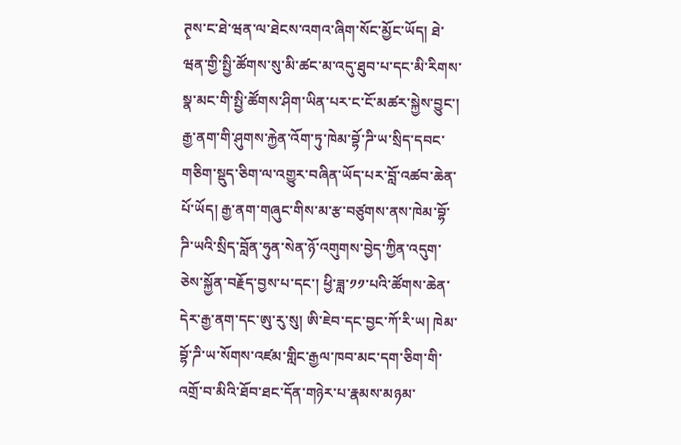ཊྭས་ང་ཐེ་ཝན་ལ་ཐེངས་འགའ་ཞིག་སོང་མྱོང་ཡོད། ཐེ་ཝན་གྱི་སྤྱི་ཚོགས་སུ་མི་ཚང་མ་འདུ་ཐུབ་པ་དང་མི་རིགས་སྣ་མང་གི་སྤྱི་ཚོགས་ཤིག་ཡིན་པར་ང་ངོ་མཚར་སྐྱེས་བྱུང་། རྒྱ་ནག་གི་ཤུགས་རྐྱེན་འོག་ཏུ་ཁེམ་བྷོ་ཌི་ཡ་སྲིད་དབང་གཅིག་སྡུད་ཅིག་ལ་འགྱུར་བཞིན་ཡོད་པར་བློ་འཚབ་ཆེན་པོ་ཡོད། རྒྱ་ནག་གཞུང་གིས་མ་རྩ་བཙུགས་ནས་ཁེམ་བྷོ་ཌི་ཡའི་སྲིད་བློན་ཧུན་སེན་ཉོ་འགུགས་བྱེད་ཀྱིན་འདུག་ཅེས་སྐྱོན་བརྗོད་བྱས་པ་དང་། ཕྱི་ཟླ་༡༡་པའི་ཚོགས་ཆེན་དེར་རྒྱ་ནག་དང་ཨུ་རུ་སུ། ཨི་ཇེབ་དང་བྱང་ཀོ་རི་ཡ། ཁེམ་བྷོ་ཌི་ཡ་སོགས་འཛམ་གླིང་རྒྱལ་ཁབ་མང་དག་ཅིག་གི་འགྲོ་བ་མིའི་ཐོབ་ཐང་དོན་གཉེར་པ་རྣམས་མཉམ་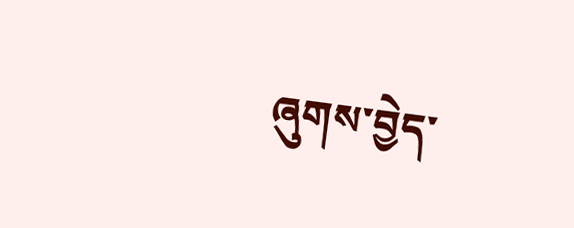ཞུགས་བྱེད་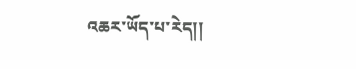འཆར་ཡོད་པ་རེད།།